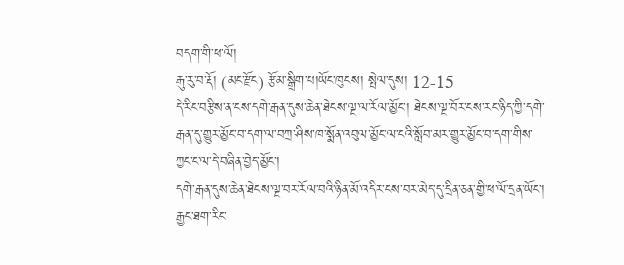བདག་གི་ཕ་ལོ།
རྒུ་རུ་བ་རྡོ། (མང་རྫོང) རྩོམ་སྒྲིག་པ།ཡོང་ཁུངས། སྤེལ་དུས། 12-15
དེ་རིང་བརྩིས་ན་ངས་དགེ་རྒན་དུས་ཆེན་ཐེངས་ལྔ་ལ་རོལ་མྱོང་། ཐེངས་ལྔ་བོར་ངས་རང་ཉིད་ཀྱི་དགེ་རྒན་དུ་གྱུར་མྱོང་བ་དག་ལ་བཀྲ་ཤིས་ཁ་སྨོན་འབུལ་མྱོང་ལ་ངའི་སློབ་མར་གྱུར་མྱོང་བ་དག་གིས་ཀྱང་ང་ལ་དེ་བཞིན་བྱེད་མྱོང་།
དགེ་རྒན་དུས་ཆེན་ཐེངས་ལྔ་བར་རོལ་བའི་ཉིན་མོ་འདིར་ངས་བར་མེད་དུ་དྲིན་ཅན་གྱི་ཕ་ལོ་དྲན་ཡོང་། རྒྱང་ཐག་རིང་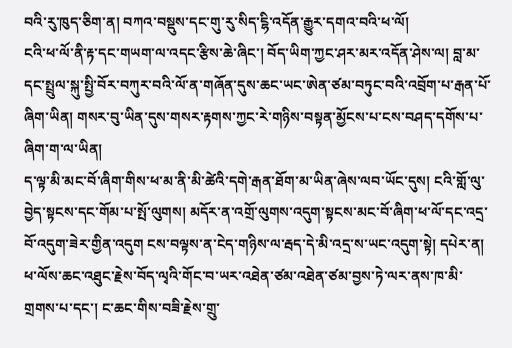བའི་རུ་ཁུད་ཅིག་ན། བཀའ་བསྡུས་དང་གུ་རུ་སིད་ངྷི་འདོན་རྒྱུར་དགའ་བའི་ཕ་ལོ།
ངའི་ཕ་ལོ་ནི་རྟ་དང་གཡག་ལ་འདང་རྩིས་ཆེ་ཞིང་། བོད་ཡིག་ཀྱང་ཤར་མར་འདོན་ཤེས་ལ། བླ་མ་དང་སྤྲུལ་སྐུ་སྤྱི་བོར་བཀུར་བའི་ལོ་ན་གཞོན་དུས་ཆང་ཡང་ཨེན་ཙམ་བཏུང་བའི་འབྲོག་པ་རྒན་པོ་ཞིག་ཡིན། གསར་བུ་ཡིན་དུས་གསར་རྟགས་ཀྱང་རེ་གཉིས་བསྟན་མྱོངས་པ་ངས་བཤད་དགོས་པ་ཞིག་ག་ལ་ཡིན།
ད་ལྟ་མི་མང་བོ་ཞིག་གིས་ཕ་མ་ནི་མི་ཚེའི་དགེ་རྒན་ཐོག་མ་ཡིན་ཞེས་ལབ་ཡོང་དུས། ངའི་གློ་ལུ་བྱེད་སྟངས་དང་གོམ་པ་སྤོ་ལུགས། མདོར་ན་འགྲོ་ལུགས་འདུག་སྟངས་མང་བོ་ཞིག་ཕ་ལོ་དང་འདྲ་བོ་འདུག་ཟེར་གྱིན་འདུག ངས་བལྟས་ན་ངེད་གཉིས་ལ་རྦད་དེ་མི་འདྲ་ས་ཡང་འདུག་སྟེ། དཔེར་ན། ཕ་ལོས་ཆང་འཐུང་རྗེས་བོད་ལྭའི་གོང་བ་ཡར་འཐེན་ཙམ་འཐེན་ཙམ་བྱས་ཏེ་ལར་ནས་ཁ་མི་གྲགས་པ་དང་། ང་ཆང་གིས་བཟི་རྗེས་གྲུ་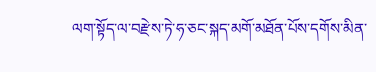ལག་སྟོད་ལ་བརྫེས་ཏེ་ཧ་ཅང་སྐད་མགོ་མཐོན་པོས་དགོས་མིན་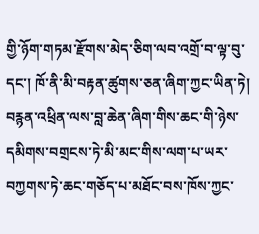གྱི་ཉོག་གཏམ་རྫོགས་མེད་ཅིག་ལབ་འགྲོ་བ་ལྟ་བུ་དང་། ཁོ་ནི་མི་བརྟན་ཚུགས་ཅན་ཞིག་ཀྱང་ཡིན་ཏེ། བརྙན་འཕྲིན་ལས་བླ་ཆེན་ཞིག་གིས་ཆང་གི་ཉེས་དམིགས་བགྲངས་ཏེ་མི་མང་གིས་ལག་པ་ཡར་བཀྱགས་ཏེ་ཆང་གཅོད་པ་མཐོང་བས་ཁོས་ཀྱང་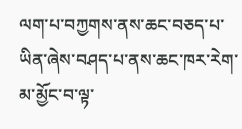ལག་པ་བཀྱགས་ནས་ཆང་བཅད་པ་ཡིན་ཞེས་བཤད་པ་ནས་ཆང་ཁར་རེག་མ་མྱོང་བ་ལྟ་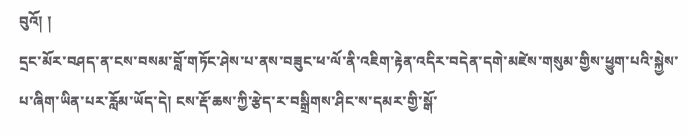བུའོ། །
དྲང་མོར་བཤད་ན་ངས་བསམ་བློ་གཏོང་ཤེས་པ་ནས་བཟུང་ཕ་ལོ་ནི་འཇིག་རྟེན་འདིར་བདེན་དགེ་མཛེས་གསུམ་གྱིས་ཕྱུག་པའི་སྐྱེས་པ་ཞིག་ཡིན་པར་རློམ་ཡོད་དེ། ངས་རྡོ་ཆས་ཀྱི་རྩེད་ར་བསྒྲིགས་ཤིང་ས་དམར་གྱི་སྒོ་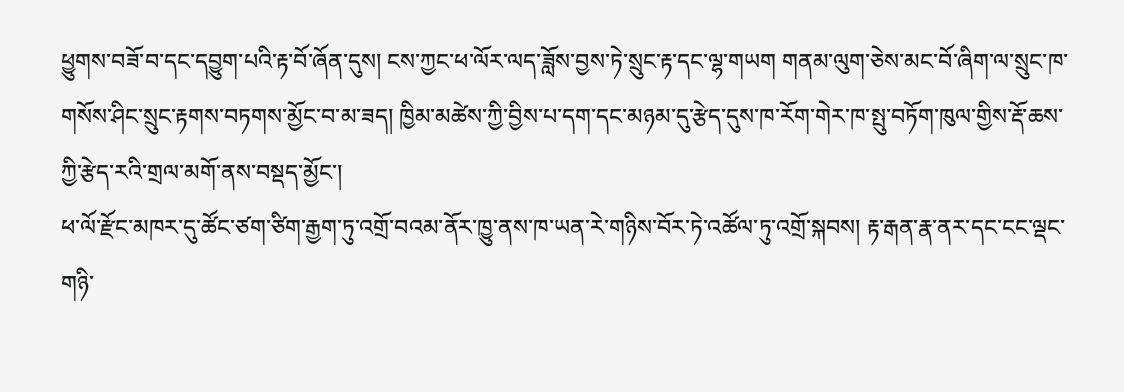ཕྱུགས་བཟོ་བ་དང་དབྱུག་པའི་རྟ་བོ་ཞོན་དུས། ངས་ཀྱང་ཕ་ལོར་ལད་ཟློས་བྱས་ཏེ་སྲུང་རྟ་དང་ལྷ་གཡག གནམ་ལུག་ཅེས་མང་བོ་ཞིག་ལ་སྲུང་ཁ་གསོས་ཤིང་སྲུང་རྟགས་བཏགས་མྱོང་བ་མ་ཟད། ཁྱིམ་མཚེས་ཀྱི་བྱིས་པ་དག་དང་མཉམ་དུ་རྩེད་དུས་ཁ་རོག་གེར་ཁ་སྤུ་བཏོག་ཁུལ་གྱིས་རྡོ་ཆས་ཀྱི་རྩེད་རའི་གྲལ་མགོ་ནས་བསྡད་མྱོང་།
ཕ་ལོ་རྫོང་མཁར་དུ་ཚོང་ཙག་ཙིག་རྒྱག་ཏུ་འགྲོ་བའམ་ནོར་ཁྱུ་ནས་ཁ་ཡན་རེ་གཉིས་བོར་ཏེ་འཚོལ་ཏུ་འགྲོ་སྐབས། རྟ་རྒན་རྣ་ནར་དང་ངང་ལྡང་གཉི་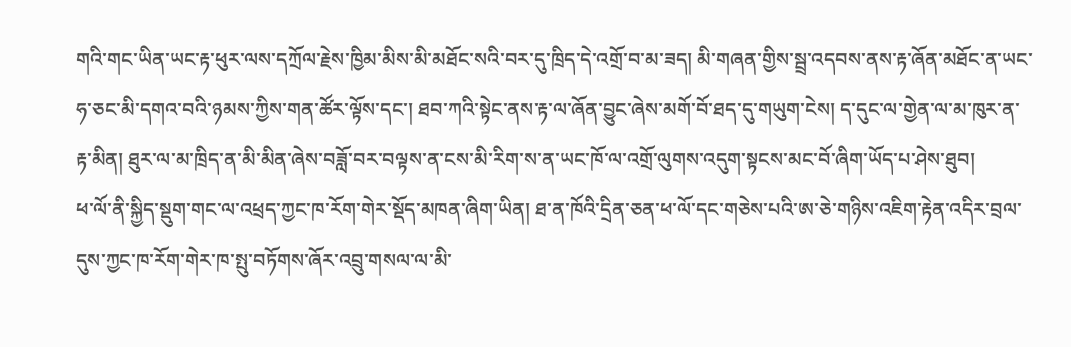གའི་གང་ཡིན་ཡང་རྟ་ཕུར་ལས་དཀྲོལ་རྗེས་ཁྱིམ་མིས་མི་མཐོང་སའི་བར་དུ་ཁྲིད་དེ་འགྲོ་བ་མ་ཟད། མི་གཞན་གྱིས་སྦྲ་འདབས་ནས་རྟ་ཞོན་མཐོང་ན་ཡང་ཧ་ཅང་མི་དགའ་བའི་ཉམས་ཀྱིས་གན་ཚོར་ལྟོས་དང་། ཐབ་ཀའི་སྟེང་ནས་རྟ་ལ་ཞོན་བྱུང་ཞེས་མགོ་བོ་ཐད་དུ་གཡུག་ངེས། ད་དུང་ལ་གྱེན་ལ་མ་ཁུར་ན་རྟ་མིན། ཐུར་ལ་མ་ཁྲིད་ན་མི་མིན་ཞེས་བཟློ་བར་བལྟས་ན་ངས་མི་རིག་ས་ན་ཡང་ཁོ་ལ་འགྲོ་ལུགས་འདུག་སྟངས་མང་བོ་ཞིག་ཡོད་པ་ཤེས་ཐུབ།
ཕ་ལོ་ནི་སྐྱིད་སྡུག་གང་ལ་འཕྲད་ཀྱང་ཁ་རོག་གེར་སྡོད་མཁན་ཞིག་ཡིན། ཐ་ན་ཁོའི་དྲིན་ཅན་ཕ་ལོ་དང་གཅེས་པའི་ཨ་ཅེ་གཉིས་འཇིག་རྟེན་འདིར་བྲལ་དུས་ཀྱང་ཁ་རོག་གེར་ཁ་སྤུ་བཏོགས་ཞོར་འབྲུ་གསལ་ལ་མི་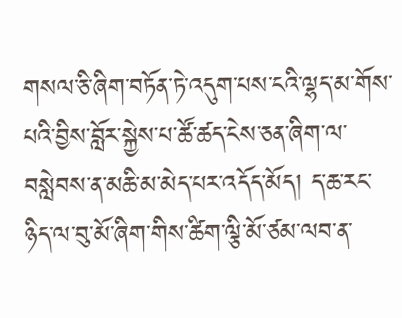གསལ་ཅི་ཞིག་བཏོན་ཏེ་འདུག་པས་ངའི་ལྷད་མ་གོས་པའི་བྱིས་བློར་སྐྱེས་པ་ཚོ་ཚད་ངེས་ཅན་ཞིག་ལ་བསླེབས་ན་མཆི་མ་མེད་པར་འདོད་མོད། ད་ཆ་རང་ཉིད་ལ་བུ་མོ་ཞིག་གིས་ཚིག་ལྕི་མོ་ཙམ་ལབ་ན་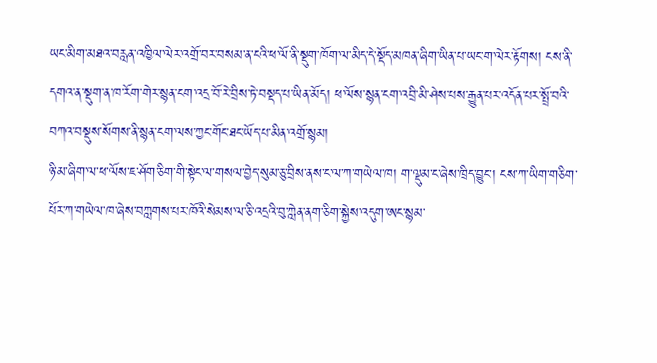ཡང་མིག་མཐའ་བརླན་འཁྱིལ་ལེར་འགྲོ་བར་བསམ་ན་ངའི་ཕ་ལོ་ནི་སྡུག་ཁོག་ལ་མིད་དེ་སྡོད་མཁན་ཞིག་ཡིན་པ་ཡང་ག་ལེར་རྟོགས། ངས་ནི་དགའ་ན་སྡུག་ན་ཁ་རོག་གེར་སྙན་ངག་འདྲ་བོ་རེ་བྲིས་ཏེ་བསྡད་པ་ཡིན་མོད། ཕ་ལོས་སྙན་ངག་འབྲི་མི་ཤེས་པས་རྒྱུན་པར་འདོན་པར་སྤྲོ་བའི་བཀའ་བསྡུས་སོགས་ནི་སྙན་ངག་ལས་ཀྱང་གོང་ཐང་ཡོད་པ་མིན་འགྲོ་སྙམ།
ཉི་མ་ཞིག་ལ་ཕ་ལོས་ཇ་ཤོག་ཅིག་གི་སྟེང་ལ་གསལ་བྱེད་སུམ་ཅུ་བྲིས་ནས་ང་ལ་ཀ་གཡེལ་ཁ། ག་ལྡུམ་ང་ཞེས་ཁྲིད་བྱུང་། ངས་ཀ་ཡིག་གཅིག་པོར་ཀ་གཡེལ་ཁ་ཞེས་བཀླགས་པར་ཁོའི་སེམས་ལ་ཅི་འདྲའི་བུ་ཀླེན་ནག་ཅིག་སྐྱེས་འདུག་ཨང་སྙམ་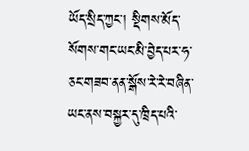ཡོད་སྲིད་ཀྱང་། སྡིགས་མོད་སོགས་གང་ཡང་མི་བྱེད་པར་ཧ་ཅང་གཟབ་ནན་སྒོས་རེ་རེ་བཞིན་ཡང་ནས་བསྐྱར་དུ་ཁྲིད་པའི་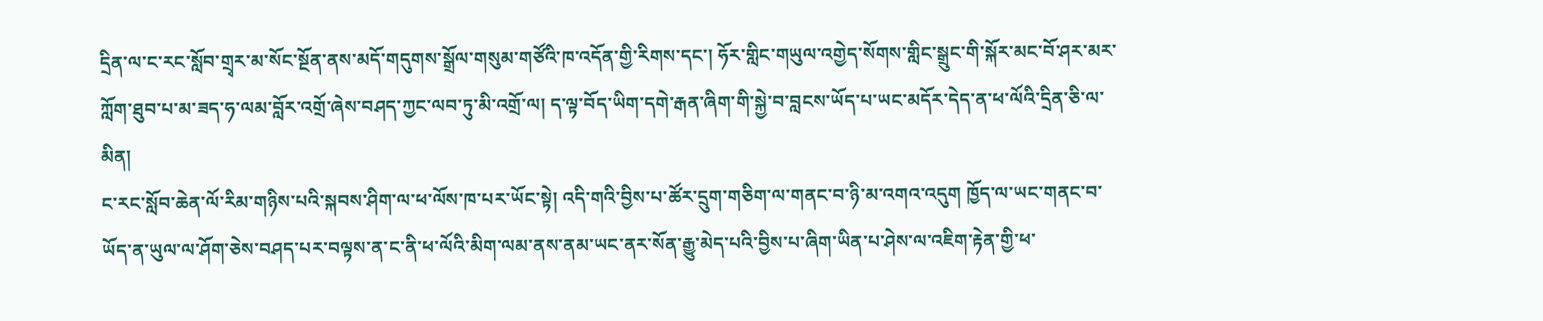དྲིན་ལ་ང་རང་སློབ་གྲྭར་མ་སོང་སྔོན་ནས་མདོ་གདུགས་སྒྲོལ་གསུམ་གཙོའི་ཁ་འདོན་གྱི་རིགས་དང་། ཧོར་གླིང་གཡུལ་འགྱེད་སོགས་གླིང་སྒྲུང་གི་སྐོར་མང་བོ་ཤར་མར་ཀློག་ཐུབ་པ་མ་ཟད་ཧ་ལམ་བློར་འགྲོ་ཞེས་བཤད་ཀྱང་ལབ་ཏུ་མི་འགྲོ་ལ། ད་ལྟ་བོད་ཡིག་དགེ་རྒན་ཞིག་གི་སྐྱེ་བ་བླངས་ཡོད་པ་ཡང་མདོར་དེད་ན་ཕ་ལོའི་དྲིན་ཅི་ལ་མིན།
ང་རང་སློབ་ཆེན་ལོ་རིམ་གཉིས་པའི་སྐབས་ཤིག་ལ་ཕ་ལོས་ཁ་པར་ཡོང་སྟེ། འདི་གའི་བྱིས་པ་ཚོར་དྲུག་གཅིག་ལ་གནང་བ་ཉི་མ་འགའ་འདུག ཁྱོད་ལ་ཡང་གནང་བ་ཡོད་ན་ཡུལ་ལ་ཤོག་ཅེས་བཤད་པར་བལྟས་ན་ང་ནི་ཕ་ལོའི་མིག་ལམ་ནས་ནམ་ཡང་ནར་སོན་རྒྱུ་མེད་པའི་བྱིས་པ་ཞིག་ཡིན་པ་ཤེས་ལ་འཇིག་རྟེན་གྱི་ཕ་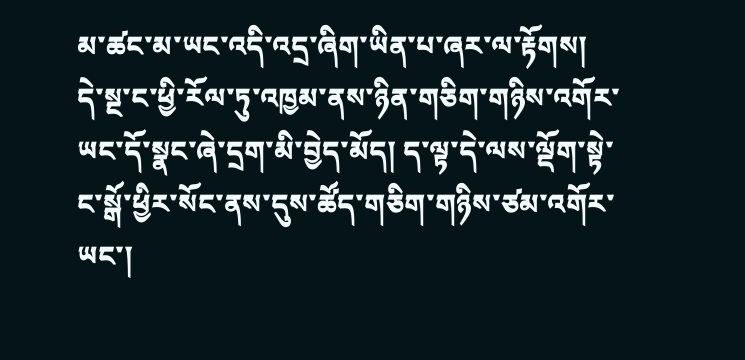མ་ཚང་མ་ཡང་འདི་འདྲ་ཞིག་ཡིན་པ་ཞར་ལ་རྟོགས།
དེ་སྔ་ང་ཕྱི་རོལ་ཏུ་འཁྱམ་ནས་ཉིན་གཅིག་གཉིས་འགོར་ཡང་དོ་སྣང་ཞེ་དྲག་མི་བྱེད་མོད། ད་ལྟ་དེ་ལས་ལྡོག་སྟེ་ང་སྒོ་ཕྱིར་སོང་ནས་དུས་ཚོད་གཅིག་གཉིས་ཙམ་འགོར་ཡང་།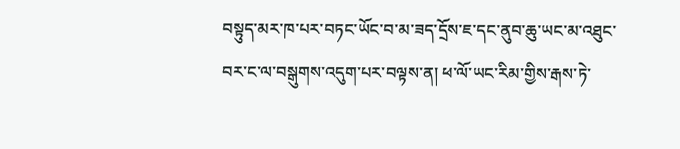བསྟུད་མར་ཁ་པར་བཏང་ཡོང་བ་མ་ཟད་དྲོས་ཇ་དང་ནུབ་ཆུ་ཡང་མ་འཐུང་བར་ང་ལ་བསྒུགས་འདུག་པར་བལྟས་ན། ཕ་ལོ་ཡང་རིམ་གྱིས་རྒས་ཏེ་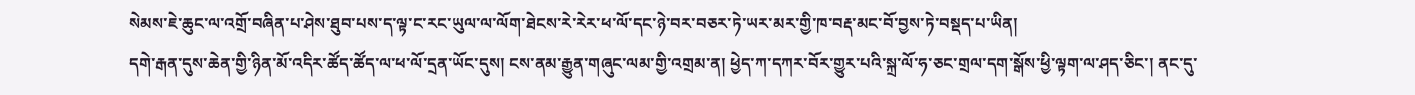སེམས་ཇེ་ཆུང་ལ་འགྲོ་བཞིན་པ་ཤེས་ཐུབ་པས་ད་ལྟ་ང་རང་ཡུལ་ལ་ལོག་ཐེངས་རེ་རེར་ཕ་ལོ་དང་ཉེ་བར་བཅར་ཏེ་ཡར་མར་གྱི་ཁ་བརྡ་མང་བོ་བྱས་ཏེ་བསྡད་པ་ཡིན།
དགེ་རྒན་དུས་ཆེན་གྱི་ཉིན་མོ་འདིར་ཚོད་ཚོད་ལ་ཕ་ལོ་དྲན་ཡོང་དུས། ངས་ནམ་རྒྱུན་གཞུང་ལམ་གྱི་འགྲམ་ན། ཕྱེད་ཀ་དཀར་བོར་གྱུར་པའི་སྐྲ་ལོ་ཧ་ཅང་གྲལ་དག་སྒོས་ཕྱི་ལྟག་ལ་ཤད་ཅིང་། ནང་དུ་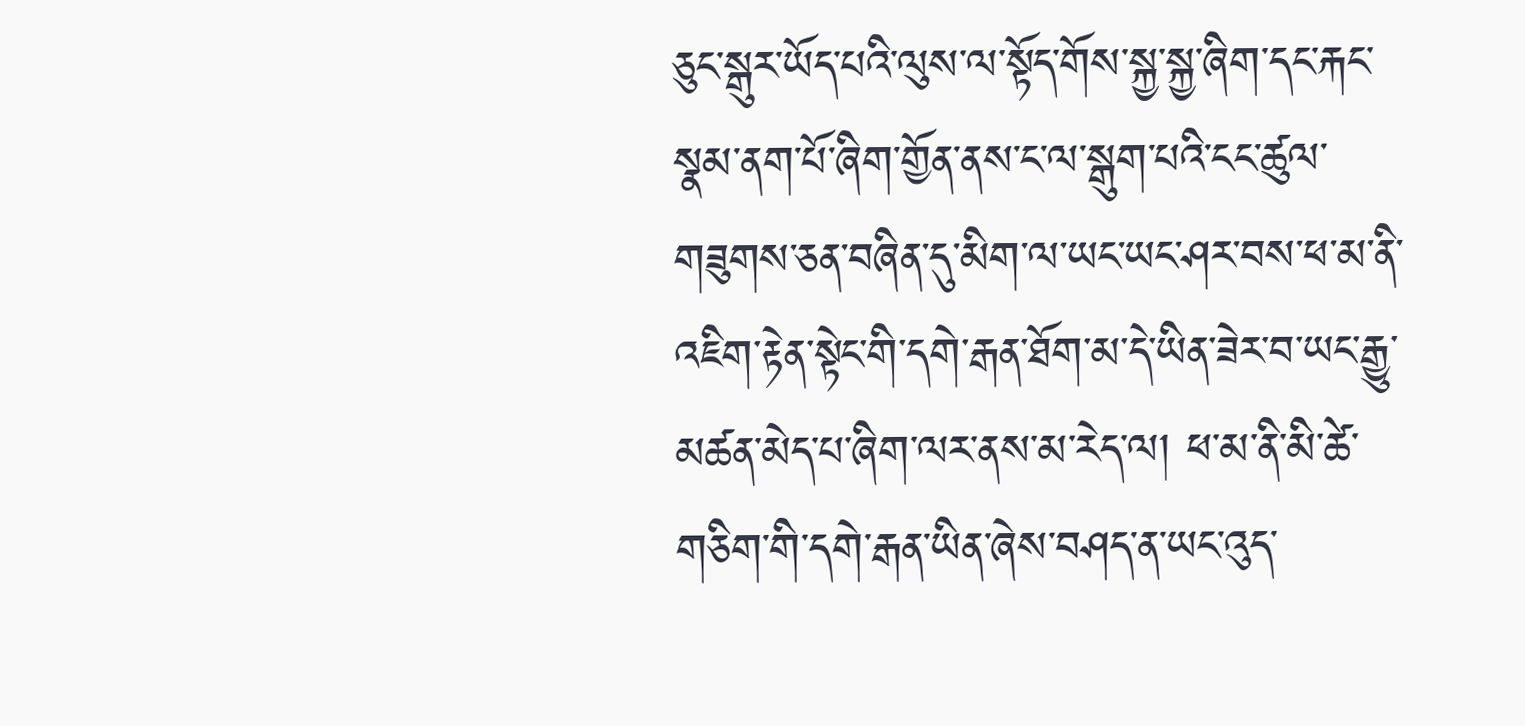ཅུང་སྒུར་ཡོད་པའི་ལུས་ལ་སྟོད་གོས་སྐྱ་སྐྱ་ཞིག་དང་རྐང་སྣམ་ནག་པོ་ཞིག་གྱོན་ནས་ང་ལ་སྒུག་པའི་ངང་ཚུལ་གཟུགས་ཅན་བཞིན་དུ་མིག་ལ་ཡང་ཡང་ཤར་བས་ཕ་མ་ནི་འཇིག་རྟེན་སྟེང་གི་དགེ་རྒན་ཐོག་མ་དེ་ཡིན་ཟེར་བ་ཡང་རྒྱུ་མཚན་མེད་པ་ཞིག་ལར་ནས་མ་རེད་ལ། ཕ་མ་ནི་མི་ཚེ་གཅིག་གི་དགེ་རྒན་ཡིན་ཞེས་བཤད་ན་ཡང་འུད་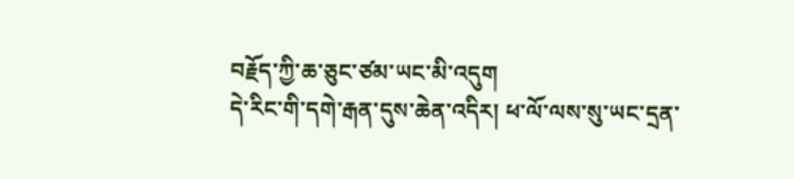བརྗོད་ཀྱི་ཆ་ཅུང་ཙམ་ཡང་མི་འདུག
དེ་རིང་གི་དགེ་རྒན་དུས་ཆེན་འདིར། ཕ་ལོ་ལས་སུ་ཡང་དྲན་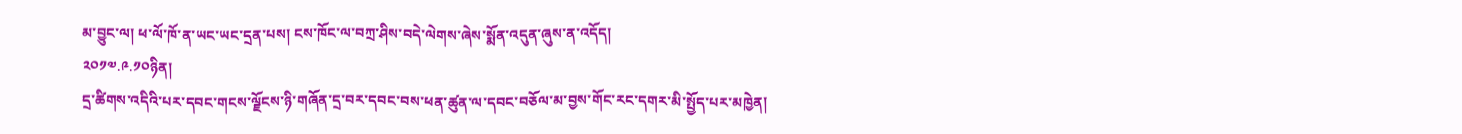མ་བྱུང་ལ། ཕ་ལོ་ཁོ་ན་ཡང་ཡང་དྲན་པས། ངས་ཁོང་ལ་བཀྲ་ཤིས་བདེ་ལེགས་ཞེས་སྨོན་འདུན་ཞུས་ན་འདོད།
༢༠༡༧.༩.༡༠ཉིན།
དྲ་ཚིགས་འདིའི་པར་དབང་གངས་ལྗོངས་ཉི་གཞོན་དྲ་བར་དབང་བས་ཕན་ཚུན་ལ་དབང་བཅོལ་མ་བྱས་གོང་རང་དགར་མི་སྤྱོད་པར་མཁྱེན།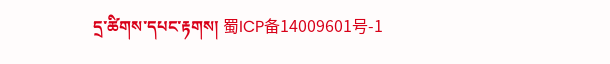དྲ་ཚིགས་དཔང་རྟགས། 蜀ICP备14009601号-1